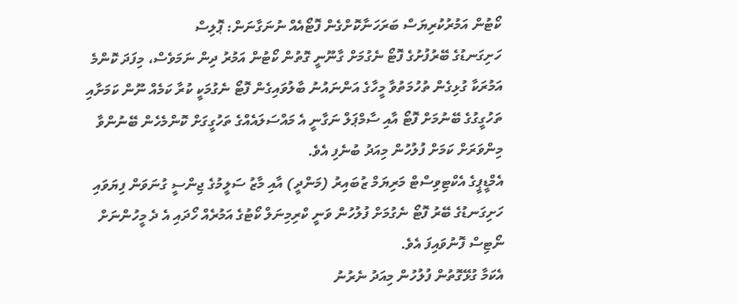ކޯޓުން އަމުރުކުރިޔަސް ބަރަހަނާކޮށްގެން ފޮޓޯއެއް ނުނަގާނަން: ޕޮލިސް
ހަށިގަނޑުގެ ބޭރުފުށުގެ ފޮޓޯ ނެގުމަށް ގާނޫނީ ގޮތުން ކޯޓުން އަމުރު ދިން ނަމަވެސް، މިފަދަ ކޮންމެ އަމުރަކާ ގުޅިގެން ތުހުމަތުވާ މީހާގެ އަންނައުނު ބާލުވައިގެން ފޮޓޯ ނެގުމަކީ ކުރާ ކަމެއް ނޫން ކަމަށާއި ތަހުގީގުގެ ބޭނުމަށް ފޮޓޯ އާއި ސާމްޕަލް ނަގާނީ އެ މައްސަލައެއްގެ ތަހުގީގަށް ކޮންމެހެން ބޭނުންވާ މިންވަރަށް ކަމަށް ފުލުހުން މިއަދު ބުނެފި އެވެ.
އެމްޑީޕީގެ އެކްޓިވިސްޓް މަރިޔަމް ޒުބައިރު (މަންދީ) އާއި މާޒު ސަލީމުގެ ޖިންސީ ގުނަވަން ފިޔަވައި ހަށިގަނޑުގެ ބޭރު ފޮޓޯ ނެގުމަށް ފުލުހުން ވަނީ ކްރިމިނަލް ކޯޓުގެ އަމުރެއް ހޯދައި އެ ދެ މީހުންނަށް ނޯޓިސް ފޮނުވައިފަ އެވެ.
އެކަމާ ގުޅޭގޮތުން ފުލުހުން މިއަދު ނެރުނު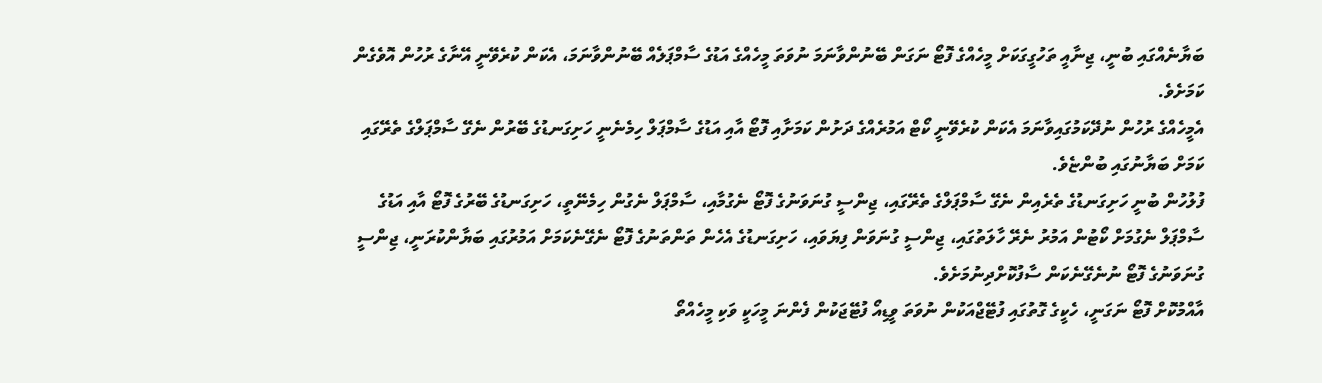ބަޔާނެއްގައި ބުނީ، ޖިނާއީ ތަހުގީގަކަށް މީހެއްގެ ފޮޓޯ ނަގަން ބޭނުންވާނަމަ ނުވަތަ މީހެއްގެ އަޑުގެ ސާމްޕަލެއް ބޭނުންވާނަމަ، އެކަން ކުރެވޭނީ އޭނާގެ ރުހުން އޮވެގެން ކަމަށެވެ.
އެމީހެއްގެ ރުހުން ނުދޭކަމުގައިވާނަމަ އެކަން ކުރެވޭނީ ކޯޓް އަމުރެއްގެ ދަށުން ކަމަށާއި ފޮޓޯ އާއި އަޑުގެ ސާމްޕަލް ހިމެނެނީ ހަށިގަނޑުގެ ބޭރުން ނެގޭ ސާމްޕަލްގެ ތެރޭގައި ކަމަށް ބަޔާނުގައި ބުންޏެވެ.
ފުލުހުން ބުނީ ހަށިގަނޑުގެ ތެރެއިން ނެގޭ ސާމްޕަލްގެ ތެރޭގައި، ޖިންސީ ގުނަވަނުގެ ފޮޓޯ ނެގުމާއި، ސާމްޕަލް ނެގުން ހިމެނޭތީ، ހަށިގަނޑުގެ ބޭރުގެ ފޮޓޯ އާއި އަޑުގެ ސާމްޕަލް ނެގުމަށް ކޯޓުން އަމުރު ނެރޭ ހާލަތުގައި، ޖިންސީ ގުނަވަން ފިޔަވައި، ހަށިގަނޑުގެ އެހެން ތަންތަނުގެ ފޮޓޯ ނެގޭނެކަމަށް އަމުރުގައި ބަޔާންކުރަނީ، ޖިންސީ ގުނަވަނުގެ ފޮޓޯ ނުނެގޭނެކަން ސާފުކޮށްދިނުމަށެވެ.
އާއްމުކޮށް ފޮޓޯ ނަގަނީ، ހެކީގެ ގޮތުގައި ފުޓޭޖްއަކުން ނުވަތަ ވީޑިއޯ ފުޓޭޖަކުން ފެންނަ މީހަކީ ވަކި މީހެއްތޯ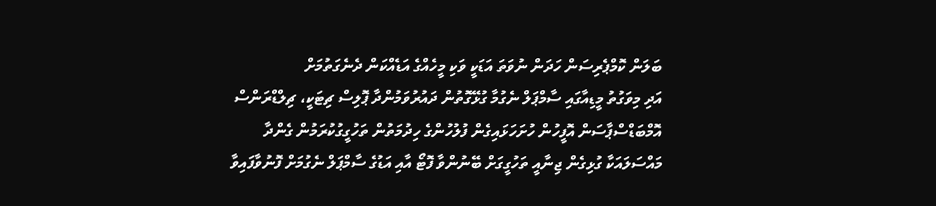ބަލަން ކޮމްޕެރިސަން ހަދަން ނުވަތަ އަޑަކީ ވަކި މީހެއްގެ އަޑެއްކަން ދެނެގަތުމަށް
އަދި މިވަގުތު މީޑިއާގައި ސާމްޕަލް ނެގުމާ ގުޅޭގޮތުން ދައުރުވަމުންދާ ޕޮލިސް ޗިޓަކީ، ޗިލްޑްރަންސް އޮމްބަޑްސްޕާސަން އޮފީހުން ހުށަހަޅައިގެން ފުލުހުންގެ ހިދުމަތުން ތަހުގީގުކުރަމުން ގެންދާ މައްސަލައަކާ ގުޅިގެން ޖިނާއީ ތަހުގީގަށް ބޭނުންވާ ފޮޓޯ އާއި އަޑުގެ ސާމްޕަލް ނެގުމަށް ފޮނުވާފައިވާ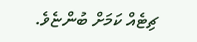ޗިޓެއް ކަމަށް ބުންޏެވެ.